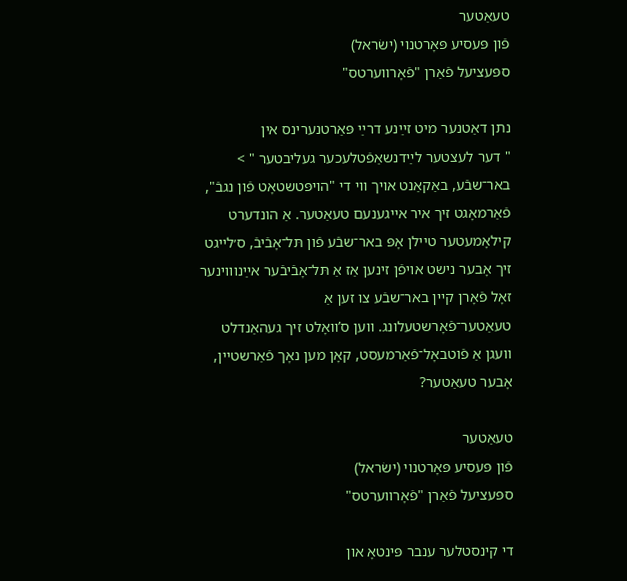טעאַטער
פֿון פּעסיע פּאָרטנוי (ישׂראל)
ספּעציעל פֿאַרן "פֿאָרװערטס"

נתן דאַטנער מיט זײַנע דרײַ פּאַרטנערינס אין
" דער לעצטער לײַדנשאַפֿטלעכער געליבטער " >
באר־שבֿע, באַקאַנט אויך ווי די "הויפּטשטאָט פֿון נגבֿ", פֿאַרמאָגט זיך איר אייגענעם טעאַטער. אַ הונדערט קילאָמעטער טיילן אָפּ באר־שבֿע פֿון תּל־אָבֿיבֿ, ס׳לייגט זיך אָבער נישט אויפֿן זינען אַז אַ תּל־אָבֿיבֿער אײַנוווינער זאָל פֿאָרן קיין באר־שבֿע צו זען אַ טעאַטער־פֿאָרשטעלונג. ווען ס’וואָלט זיך געהאַנדלט וועגן אַ פֿוטבאָל־פֿאַרמעסט, קאָן מען נאָך פֿאַרשטיין, אָבער טעאַטער?

טעאַטער
פֿון פּעסיע פּאָרטנוי (ישׂראל)
ספּעציעל פֿאַרן "פֿאָרװערטס"

די קינסטלער ענבר פּינטאָ און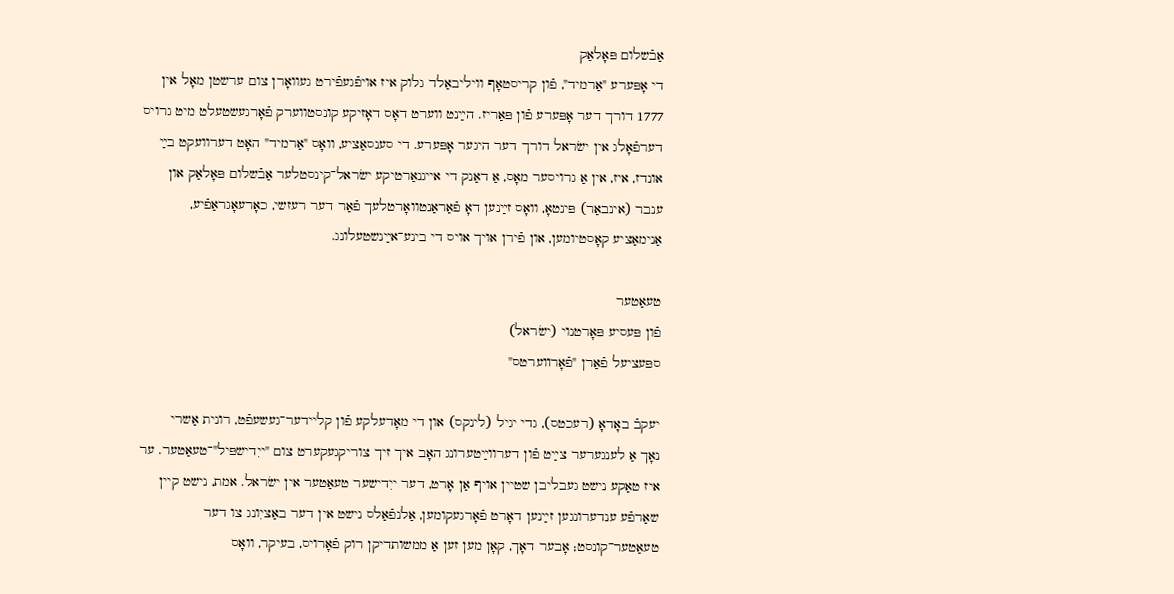אַבֿשלום פּאָלאַק
די אָפּערע "אַרמיד", פֿון קריסטאָף וויליבאַלד גלוק איז אויפֿגעפֿירט געוואָרן צום ערשטן מאָל אין 1777 דורך דער אָפּערע פֿון פּאַריז. הײַנט ווערט דאָס דאָזיקע קונסטווערק פֿאָרגעשטעלט מיט גרויס דערפֿאָלג אין ישׂראל דורך דער היגער אָפּערע. די סענסאַציע, וואָס "אַרמיד" האָט דערוועקט בײַ אונדז, איז, אין אַ גרויסער מאָס, אַ דאַנק די אייגנאַרטיקע ישׂראל־קינסטלער אַבֿשלום פּאָלאַק און ענבר (אינבאַר) פּינטאָ, וואָס זײַנען דאָ פֿאַראַנטוואָרטלעך פֿאַר דער רעזשי, כאָרעאָגראַפֿיע, אַנימאַציע קאָסטיומען, און פֿירן אויך אויס די בינע־אײַנשטעלונג.

טעאַטער
פֿון פּעסיע פּאָרטנוי (ישׂראל)
ספּעציעל פֿאַרן "פֿאָרװערטס"

יעקבֿ באָדאָ (רעכטס), גדי יגיל (לינקס) און די מאָדעלקע פֿון קליידער־געשעפֿט, רונית אַשרי
נאָך אַ לענגערער צײַט פֿון דערווײַטערונג האָב איך זיך צוריקגעקערט צום "ייִדישפּיל"־טעאַטער. ער איז טאַקע נישט געבליבן שטיין אויף אַן אָרט, דער ייִדישער טעאַטער אין ישׂראל. אמת, נישט קיין שאַרפֿע ענדערונגען זײַנען דאָרט פֿאָרגעקומען, אַלנפֿאַלס נישט אין דער באַציִונג צו דער טעאַטער־קונסט; אָבער דאָך, קאָן מען זען אַ ממשותדיקן רוק פֿאָרויס, בעיקר, וואָס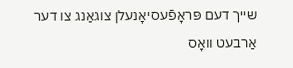שייך דעם פּראָפֿעסיאָנעלן צוגאַנג צו דער אַרבעט וואָס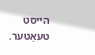הייסט טעאַטער.